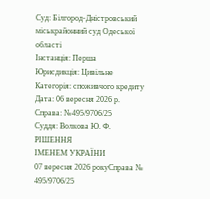Суд: Білгород-Дністровський міськрайонний суд Одеської області
Інстанція: Перша
Юрисдикція: Цивільне
Категорія: споживчого кредиту
Дата: 06 вересня 2026 р.
Справа: №495/9706/25
Суддя: Волкова Ю. Ф.
РІШЕННЯ
ІМЕНЕМ УКРАЇНИ
07 вересня 2026 рокуСправа № 495/9706/25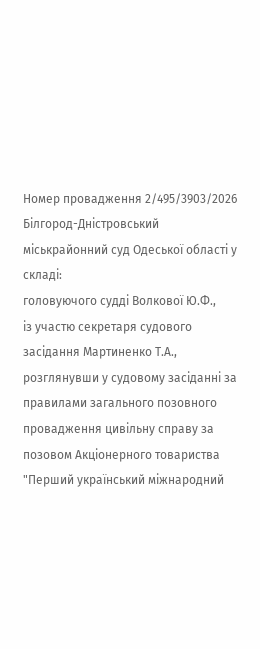Номер провадження 2/495/3903/2026
Білгород-Дністровський міськрайонний суд Одеської області у складі:
головуючого судді Волкової Ю.Ф.,
із участю секретаря судового засідання Мартиненко Т.А.,
розглянувши у судовому засіданні за правилами загального позовного провадження цивільну справу за позовом Акціонерного товариства "Перший український міжнародний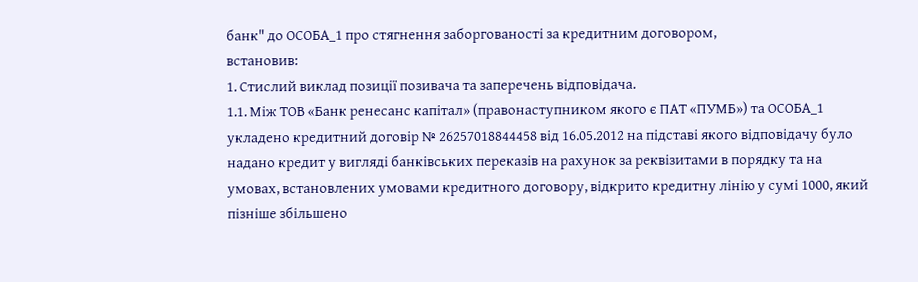банк" до ОСОБА_1 про стягнення заборгованості за кредитним договором,
встановив:
1. Стислий виклад позиції позивача та заперечень відповідача.
1.1. Між ТОВ «Банк ренесанс капітал» (правонаступником якого є ПАТ «ПУМБ») та ОСОБА_1 укладено кредитний договір № 26257018844458 від 16.05.2012 на підставі якого відповідачу було надано кредит у вигляді банківських переказів на рахунок за реквізитами в порядку та на умовах, встановлених умовами кредитного договору, відкрито кредитну лінію у сумі 1000, який пізніше збільшено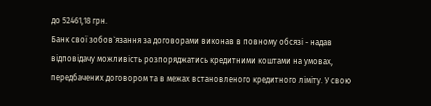до 52461,18 грн.
Банк свої зобов`язання за договорами виконав в повному обсязі - надав відповідачу можливість розпоряджатись кредитними коштами на умовах, передбачених договором та в межах встановленого кредитного ліміту. У свою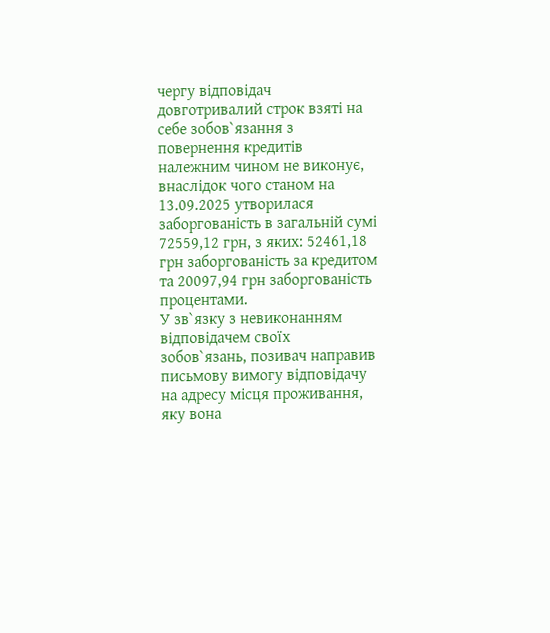чергу відповідач довготривалий строк взяті на себе зобов`язання з повернення кредитів належним чином не виконує, внаслідок чого станом на 13.09.2025 утворилася заборгованість в загальній сумі 72559,12 грн, з яких: 52461,18 грн заборгованість за кредитом та 20097,94 грн заборгованість процентами.
У зв`язку з невиконанням відповідачем своїх зобов`язань, позивач направив письмову вимогу відповідачу на адресу місця проживання, яку вона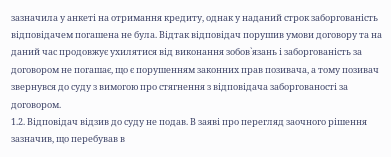зазначила у анкеті на отримання кредиту, однак у наданий строк заборгованість відповідачем погашена не була. Відтак відповідач порушив умови договору та на даний час продовжує ухилятися від виконання зобов`язань і заборгованість за договором не погашає, що є порушенням законних прав позивача, а тому позивач звернувся до суду з вимогою про стягнення з відповідача заборгованості за договором.
1.2. Відповідач відзив до суду не подав. В заяві про перегляд заочного рішення зазначив, що перебував в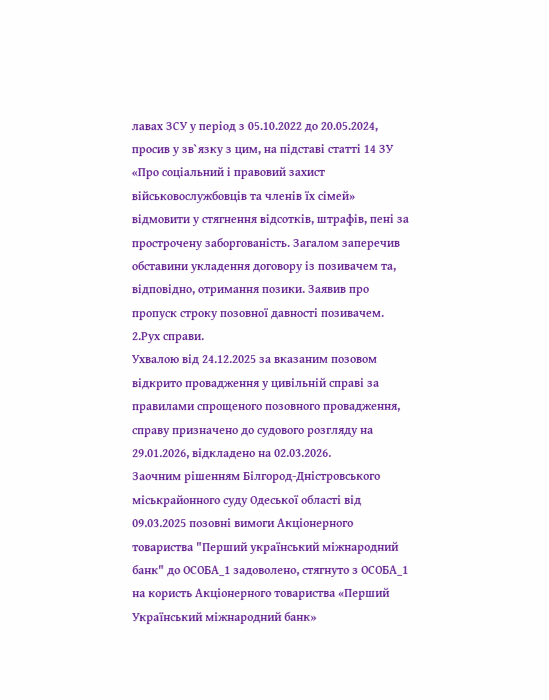лавах ЗСУ у період з 05.10.2022 до 20.05.2024, просив у зв`язку з цим, на підставі статті 14 ЗУ «Про соціальний і правовий захист військовослужбовців та членів їх сімей» відмовити у стягнення відсотків, штрафів, пені за прострочену заборгованість. Загалом заперечив обставини укладення договору із позивачем та, відповідно, отримання позики. Заявив про пропуск строку позовної давності позивачем.
2.Рух справи.
Ухвалою від 24.12.2025 за вказаним позовом відкрито провадження у цивільній справі за правилами спрощеного позовного провадження, справу призначено до судового розгляду на 29.01.2026, відкладено на 02.03.2026.
Заочним рішенням Білгород-Дністровського міськрайонного суду Одеської області від 09.03.2025 позовні вимоги Акціонерного товариства "Перший український міжнародний банк" до ОСОБА_1 задоволено, стягнуто з ОСОБА_1 на користь Акціонерного товариства «Перший Український міжнародний банк»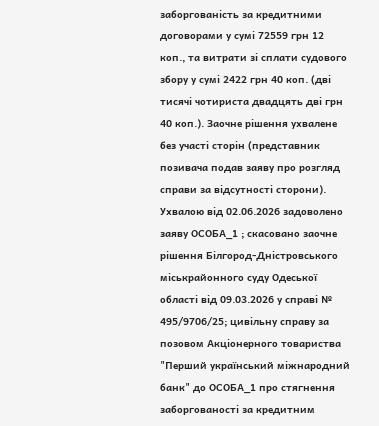заборгованість за кредитними договорами у сумі 72559 грн 12 коп., та витрати зі сплати судового збору у сумі 2422 грн 40 коп. (дві тисячі чотириста двадцять дві грн 40 коп.). Заочне рішення ухвалене без участі сторін (представник позивача подав заяву про розгляд справи за відсутності сторони).
Ухвалою від 02.06.2026 задоволено заяву ОСОБА_1 ; скасовано заочне рішення Білгород-Дністровського міськрайонного суду Одеської області від 09.03.2026 у справі № 495/9706/25; цивільну справу за позовом Акціонерного товариства "Перший український міжнародний банк" до ОСОБА_1 про стягнення заборгованості за кредитним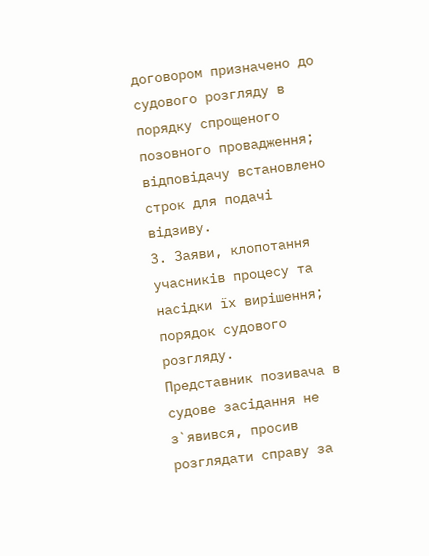договором призначено до судового розгляду в порядку спрощеного позовного провадження; відповідачу встановлено строк для подачі відзиву.
3. Заяви, клопотання учасників процесу та насідки їх вирішення; порядок судового розгляду.
Представник позивача в судове засідання не з`явився, просив розглядати справу за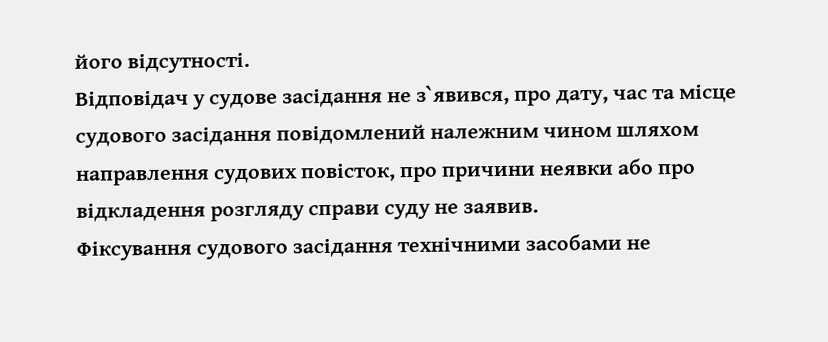його відсутності.
Відповідач у судове засідання не з`явився, про дату, час та місце судового засідання повідомлений належним чином шляхом направлення судових повісток, про причини неявки або про відкладення розгляду справи суду не заявив.
Фіксування судового засідання технічними засобами не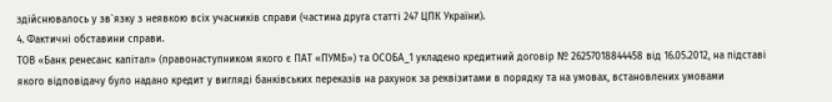здійснювалось у зв`язку з неявкою всіх учасників справи (частина друга статті 247 ЦПК України).
4. Фактичні обставини справи.
ТОВ «Банк ренесанс капітал» (правонаступником якого є ПАТ «ПУМБ») та ОСОБА_1 укладено кредитний договір № 26257018844458 від 16.05.2012, на підставі якого відповідачу було надано кредит у вигляді банківських переказів на рахунок за реквізитами в порядку та на умовах, встановлених умовами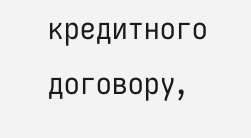кредитного договору,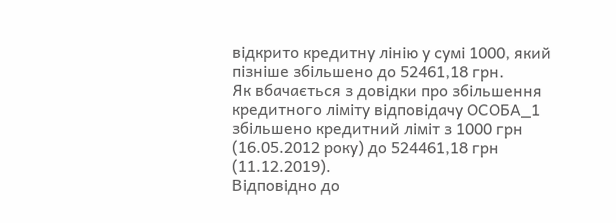відкрито кредитну лінію у сумі 1000, який пізніше збільшено до 52461,18 грн.
Як вбачається з довідки про збільшення кредитного ліміту відповідачу ОСОБА_1 збільшено кредитний ліміт з 1000 грн (16.05.2012 року) до 524461,18 грн (11.12.2019).
Відповідно до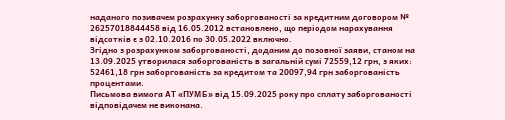наданого позивачем розрахунку заборгованості за кредитним договором № 26257018844458 від 16.05.2012 встановлено, що періодом нарахування відсотків є з 02.10.2016 по 30.05.2022 включно.
Згідно з розрахунком заборгованості, доданим до позовної заяви, станом на 13.09.2025 утворилася заборгованість в загальній сумі 72559,12 грн, з яких: 52461,18 грн заборгованість за кредитом та 20097,94 грн заборгованість процентами.
Письмова вимога АТ «ПУМБ» від 15.09.2025 року про сплату заборгованості відповідачем не виконана.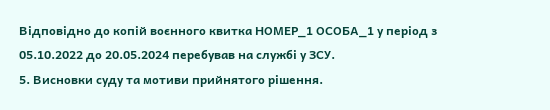Відповідно до копій воєнного квитка НОМЕР_1 ОСОБА_1 у період з 05.10.2022 до 20.05.2024 перебував на службі у ЗСУ.
5. Висновки суду та мотиви прийнятого рішення.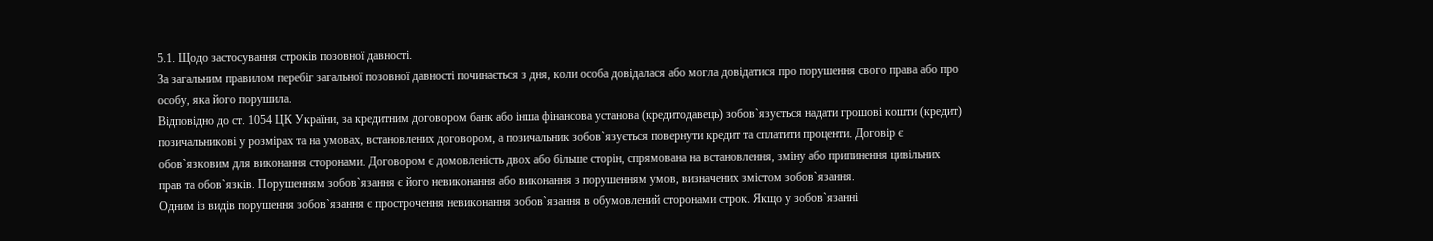5.1. Щодо застосування строків позовної давності.
За загальним правилом перебіг загальної позовної давності починається з дня, коли особа довідалася або могла довідатися про порушення свого права або про особу, яка його порушила.
Відповідно до ст. 1054 ЦК України, за кредитним договором банк або інша фінансова установа (кредитодавець) зобов`язується надати грошові кошти (кредит) позичальникові у розмірах та на умовах, встановлених договором, а позичальник зобов`язується повернути кредит та сплатити проценти. Договір є обов`язковим для виконання сторонами. Договором є домовленість двох або більше сторін, спрямована на встановлення, зміну або припинення цивільних прав та обов`язків. Порушенням зобов`язання є його невиконання або виконання з порушенням умов, визначених змістом зобов`язання.
Одним із видів порушення зобов`язання є прострочення невиконання зобов`язання в обумовлений сторонами строк. Якщо у зобов`язанні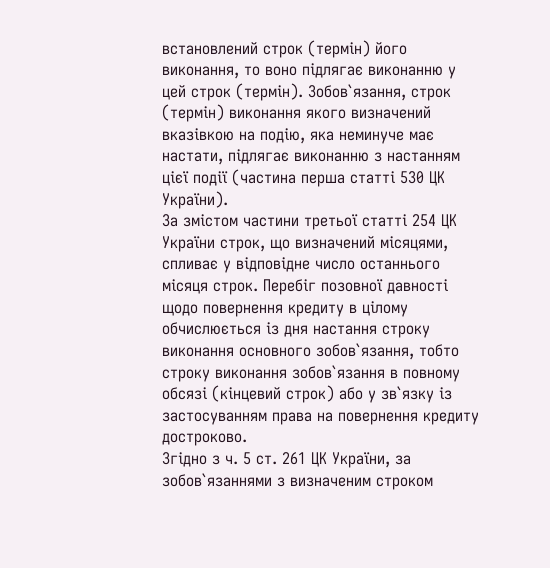встановлений строк (термін) його виконання, то воно підлягає виконанню у цей строк (термін). Зобов`язання, строк (термін) виконання якого визначений вказівкою на подію, яка неминуче має настати, підлягає виконанню з настанням цієї події (частина перша статті 530 ЦК України).
За змістом частини третьої статті 254 ЦК України строк, що визначений місяцями, спливає у відповідне число останнього місяця строк. Перебіг позовної давності щодо повернення кредиту в цілому обчислюється із дня настання строку виконання основного зобов`язання, тобто строку виконання зобов`язання в повному обсязі (кінцевий строк) або у зв`язку із застосуванням права на повернення кредиту достроково.
Згідно з ч. 5 ст. 261 ЦК України, за зобов`язаннями з визначеним строком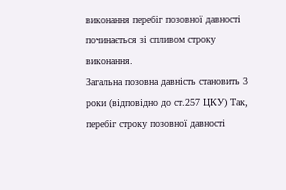виконання перебіг позовної давності починається зі спливом строку виконання.
Загальна позовна давність становить 3 роки (відповідно до ст.257 ЦКУ) Так, перебіг строку позовної давності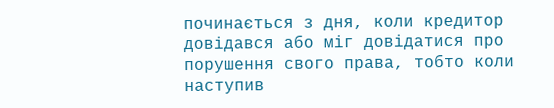починається з дня, коли кредитор довідався або міг довідатися про порушення свого права, тобто коли наступив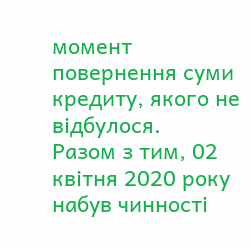момент повернення суми кредиту, якого не відбулося.
Разом з тим, 02 квітня 2020 року набув чинності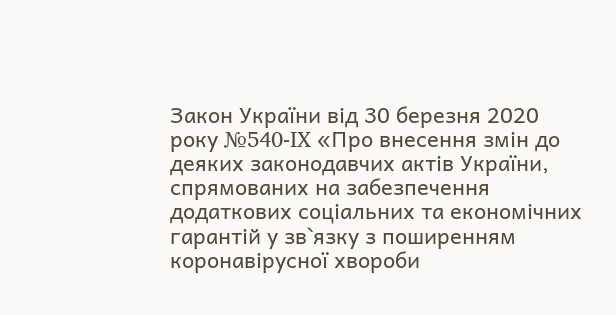Закон України від 30 березня 2020 року №540-IX «Про внесення змін до деяких законодавчих актів України, спрямованих на забезпечення додаткових соціальних та економічних гарантій у зв`язку з поширенням коронавірусної хвороби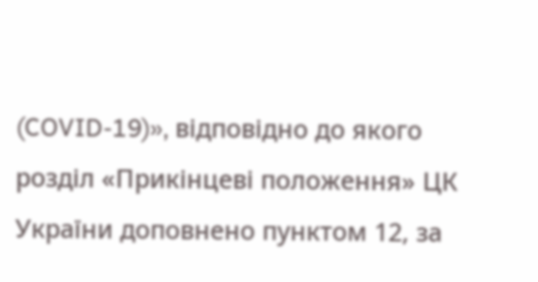(COVID-19)», відповідно до якого розділ «Прикінцеві положення» ЦК України доповнено пунктом 12, за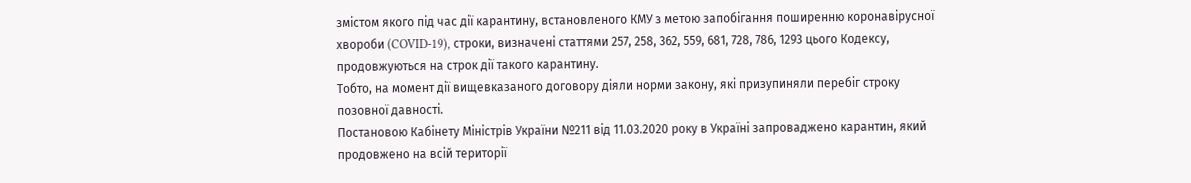змістом якого під час дії карантину, встановленого КМУ з метою запобігання поширенню коронавірусної хвороби (COVID-19), строки, визначені статтями 257, 258, 362, 559, 681, 728, 786, 1293 цього Кодексу, продовжуються на строк дії такого карантину.
Тобто, на момент дії вищевказаного договору діяли норми закону, які призупиняли перебіг строку позовної давності.
Постановою Кабінету Міністрів України №211 від 11.03.2020 року в Україні запроваджено карантин, який продовжено на всій території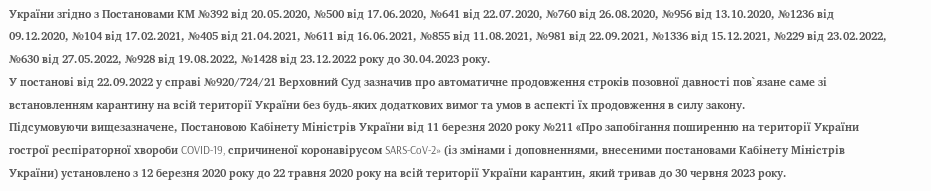України згідно з Постановами КМ №392 від 20.05.2020, №500 від 17.06.2020, №641 від 22.07.2020, №760 від 26.08.2020, №956 від 13.10.2020, №1236 від 09.12.2020, №104 від 17.02.2021, №405 від 21.04.2021, №611 від 16.06.2021, №855 від 11.08.2021, №981 від 22.09.2021, №1336 від 15.12.2021, №229 від 23.02.2022, №630 від 27.05.2022, №928 від 19.08.2022, №1428 від 23.12.2022 року до 30.04.2023 року.
У постанові від 22.09.2022 у справі №920/724/21 Верховний Суд зазначив про автоматичне продовження строків позовної давності пов`язане саме зі встановленням карантину на всій території України без будь-яких додаткових вимог та умов в аспекті їх продовження в силу закону.
Підсумовуючи вищезазначене, Постановою Кабінету Міністрів України від 11 березня 2020 року №211 «Про запобігання поширенню на території України гострої респіраторної хвороби COVID-19, спричиненої коронавірусом SARS-CoV-2» (із змінами і доповненнями, внесеними постановами Кабінету Міністрів України) установлено з 12 березня 2020 року до 22 травня 2020 року на всій території України карантин, який тривав до 30 червня 2023 року.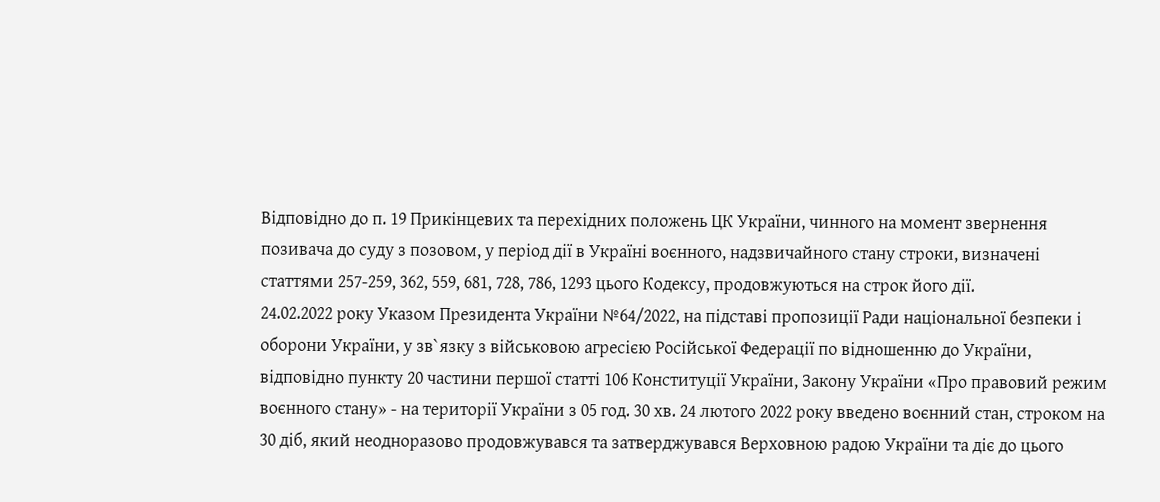Відповідно до п. 19 Прикінцевих та перехідних положень ЦК України, чинного на момент звернення позивача до суду з позовом, у період дії в Україні воєнного, надзвичайного стану строки, визначені статтями 257-259, 362, 559, 681, 728, 786, 1293 цього Кодексу, продовжуються на строк його дії.
24.02.2022 року Указом Президента України №64/2022, на підставі пропозиції Ради національної безпеки і оборони України, у зв`язку з військовою агресією Російської Федерації по відношенню до України, відповідно пункту 20 частини першої статті 106 Конституції України, Закону України «Про правовий режим воєнного стану» - на території України з 05 год. 30 хв. 24 лютого 2022 року введено воєнний стан, строком на 30 діб, який неодноразово продовжувався та затверджувався Верховною радою України та діє до цього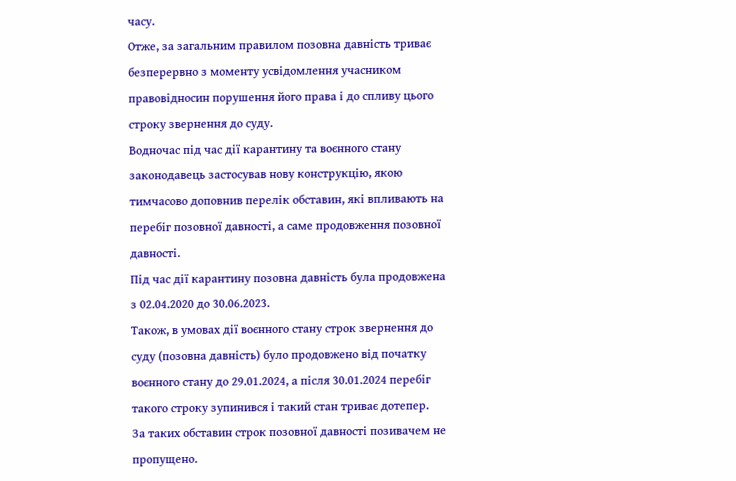часу.
Отже, за загальним правилом позовна давність триває безперервно з моменту усвідомлення учасником правовідносин порушення його права і до спливу цього строку звернення до суду.
Водночас під час дії карантину та воєнного стану законодавець застосував нову конструкцію, якою тимчасово доповнив перелік обставин, які впливають на перебіг позовної давності, а саме продовження позовної давності.
Під час дії карантину позовна давність була продовжена з 02.04.2020 до 30.06.2023.
Також, в умовах дії воєнного стану строк звернення до суду (позовна давність) було продовжено від початку воєнного стану до 29.01.2024, а після 30.01.2024 перебіг такого строку зупинився і такий стан триває дотепер.
За таких обставин строк позовної давності позивачем не пропущено.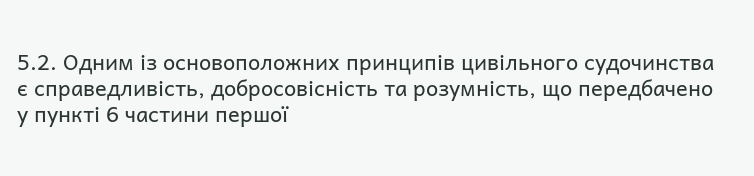5.2. Одним із основоположних принципів цивільного судочинства є справедливість, добросовісність та розумність, що передбачено у пункті 6 частини першої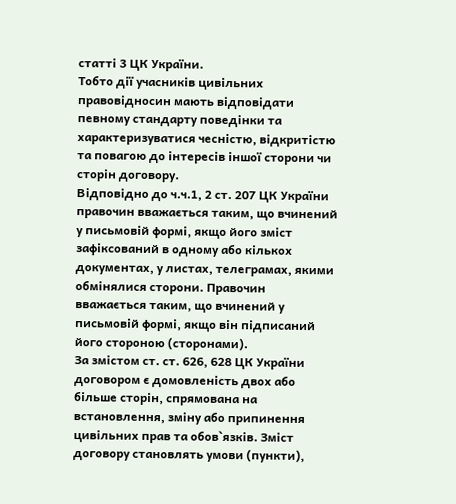статті 3 ЦК України.
Тобто дії учасників цивільних правовідносин мають відповідати певному стандарту поведінки та характеризуватися чесністю, відкритістю та повагою до інтересів іншої сторони чи сторін договору.
Відповідно до ч.ч.1, 2 ст. 207 ЦК України правочин вважається таким, що вчинений у письмовій формі, якщо його зміст зафіксований в одному або кількох документах, у листах, телеграмах, якими обмінялися сторони. Правочин вважається таким, що вчинений у письмовій формі, якщо він підписаний його стороною (сторонами).
За змістом ст. ст. 626, 628 ЦК України договором є домовленість двох або більше сторін, спрямована на встановлення, зміну або припинення цивільних прав та обов`язків. Зміст договору становлять умови (пункти),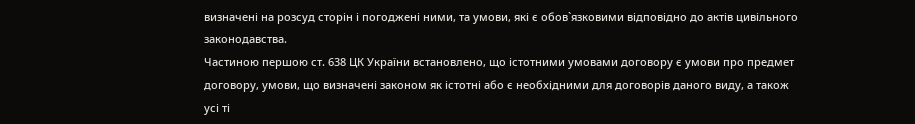визначені на розсуд сторін і погоджені ними, та умови, які є обов`язковими відповідно до актів цивільного законодавства.
Частиною першою ст. 638 ЦК України встановлено, що істотними умовами договору є умови про предмет договору, умови, що визначені законом як істотні або є необхідними для договорів даного виду, а також усі ті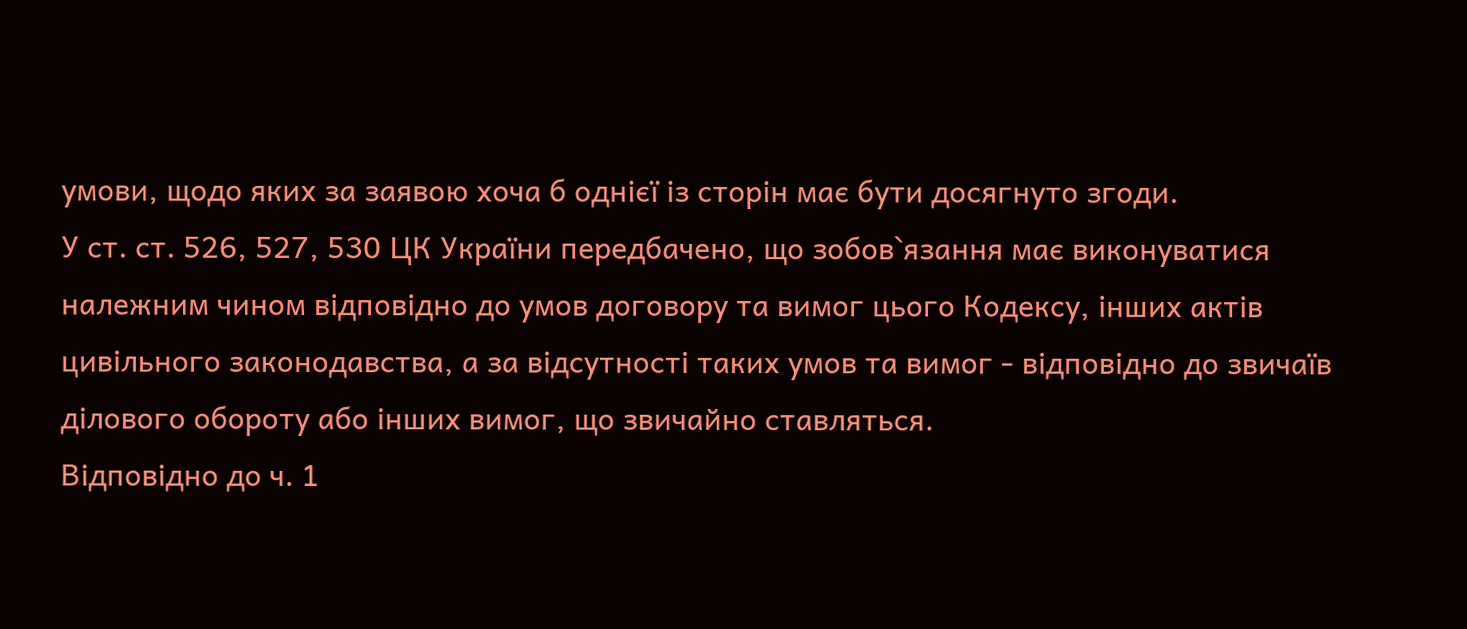умови, щодо яких за заявою хоча б однієї із сторін має бути досягнуто згоди.
У ст. ст. 526, 527, 530 ЦК України передбачено, що зобов`язання має виконуватися належним чином відповідно до умов договору та вимог цього Кодексу, інших актів цивільного законодавства, а за відсутності таких умов та вимог - відповідно до звичаїв ділового обороту або інших вимог, що звичайно ставляться.
Відповідно до ч. 1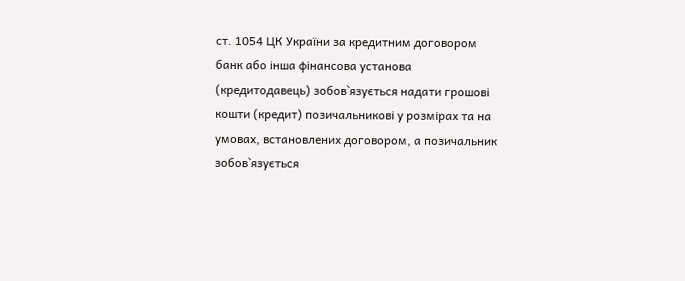ст. 1054 ЦК України за кредитним договором банк або інша фінансова установа (кредитодавець) зобов`язується надати грошові кошти (кредит) позичальникові у розмірах та на умовах, встановлених договором, а позичальник зобов`язується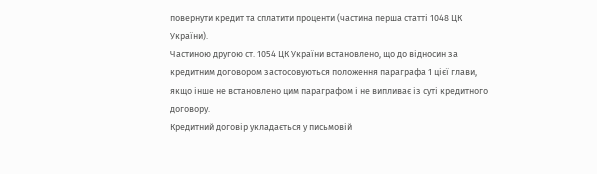повернути кредит та сплатити проценти (частина перша статті 1048 ЦК України).
Частиною другою ст. 1054 ЦК України встановлено, що до відносин за кредитним договором застосовуються положення параграфа 1 цієї глави, якщо інше не встановлено цим параграфом і не випливає із суті кредитного договору.
Кредитний договір укладається у письмовій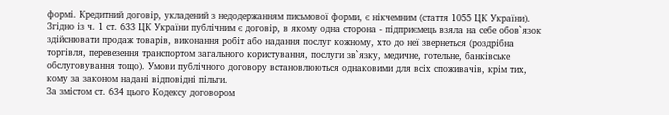формі. Кредитний договір, укладений з недодержанням письмової форми, є нікчемним (стаття 1055 ЦК України).
Згідно із ч. 1 ст. 633 ЦК України публічним є договір, в якому одна сторона - підприємець взяла на себе обов`язок здійснювати продаж товарів, виконання робіт або надання послуг кожному, хто до неї звернеться (роздрібна торгівля, перевезення транспортом загального користування, послуги зв`язку, медичне, готельне, банківське обслуговування тощо). Умови публічного договору встановлюються однаковими для всіх споживачів, крім тих, кому за законом надані відповідні пільги.
За змістом ст. 634 цього Кодексу договором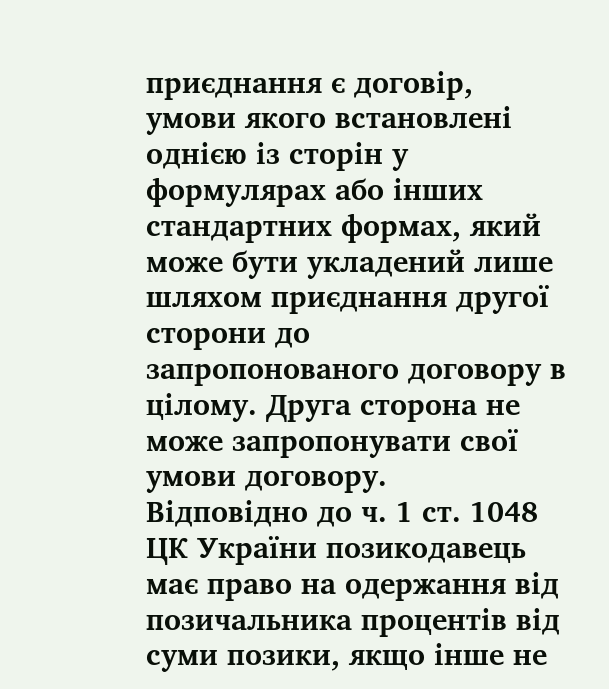приєднання є договір, умови якого встановлені однією із сторін у формулярах або інших стандартних формах, який може бути укладений лише шляхом приєднання другої сторони до запропонованого договору в цілому. Друга сторона не може запропонувати свої умови договору.
Відповідно до ч. 1 ст. 1048 ЦК України позикодавець має право на одержання від позичальника процентів від суми позики, якщо інше не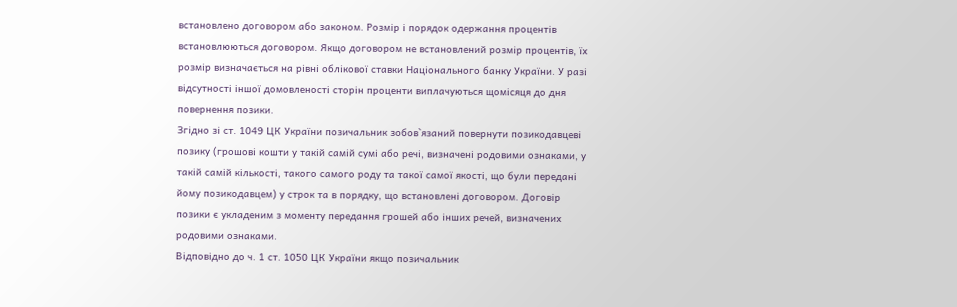встановлено договором або законом. Розмір і порядок одержання процентів встановлюються договором. Якщо договором не встановлений розмір процентів, їх розмір визначається на рівні облікової ставки Національного банку України. У разі відсутності іншої домовленості сторін проценти виплачуються щомісяця до дня повернення позики.
Згідно зі ст. 1049 ЦК України позичальник зобов`язаний повернути позикодавцеві позику (грошові кошти у такій самій сумі або речі, визначені родовими ознаками, у такій самій кількості, такого самого роду та такої самої якості, що були передані йому позикодавцем) у строк та в порядку, що встановлені договором. Договір позики є укладеним з моменту передання грошей або інших речей, визначених родовими ознаками.
Відповідно до ч. 1 ст. 1050 ЦК України якщо позичальник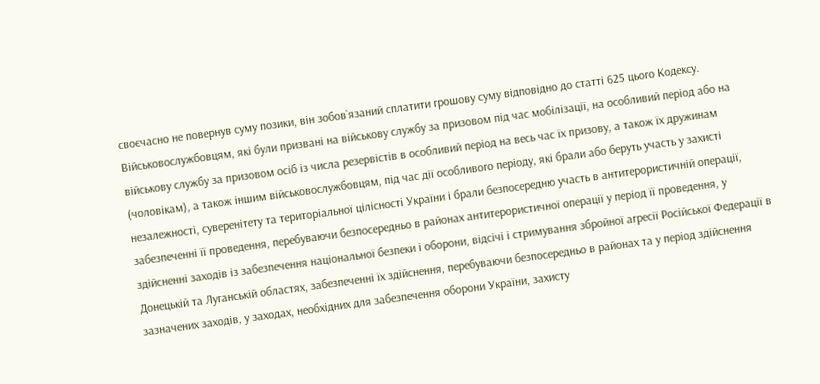своєчасно не повернув суму позики, він зобов`язаний сплатити грошову суму відповідно до статті 625 цього Кодексу.
Військовослужбовцям, які були призвані на військову службу за призовом під час мобілізації, на особливий період або на військову службу за призовом осіб із числа резервістів в особливий період на весь час їх призову, а також їх дружинам (чоловікам), а також іншим військовослужбовцям, під час дії особливого періоду, які брали або беруть участь у захисті незалежності, суверенітету та територіальної цілісності України і брали безпосередню участь в антитерористичній операції, забезпеченні її проведення, перебуваючи безпосередньо в районах антитерористичної операції у період її проведення, у здійсненні заходів із забезпечення національної безпеки і оборони, відсічі і стримування збройної агресії Російської Федерації в Донецькій та Луганській областях, забезпеченні їх здійснення, перебуваючи безпосередньо в районах та у період здійснення зазначених заходів, у заходах, необхідних для забезпечення оборони України, захисту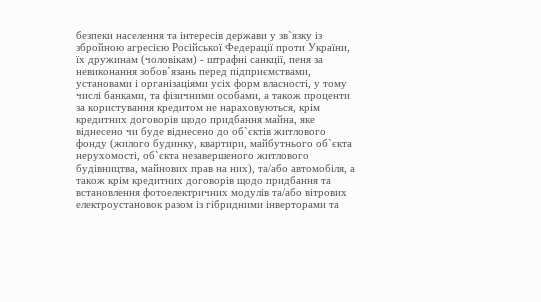безпеки населення та інтересів держави у зв`язку із збройною агресією Російської Федерації проти України, їх дружинам (чоловікам) - штрафні санкції, пеня за невиконання зобов`язань перед підприємствами, установами і організаціями усіх форм власності, у тому числі банками, та фізичними особами, а також проценти за користування кредитом не нараховуються, крім кредитних договорів щодо придбання майна, яке віднесено чи буде віднесено до об`єктів житлового фонду (жилого будинку, квартири, майбутнього об`єкта нерухомості, об`єкта незавершеного житлового будівництва, майнових прав на них), та/або автомобіля, а також крім кредитних договорів щодо придбання та встановлення фотоелектричних модулів та/або вітрових електроустановок разом із гібридними інверторами та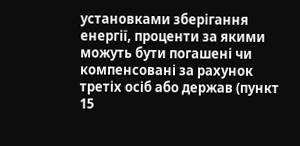установками зберігання енергії, проценти за якими можуть бути погашені чи компенсовані за рахунок третіх осіб або держав (пункт 15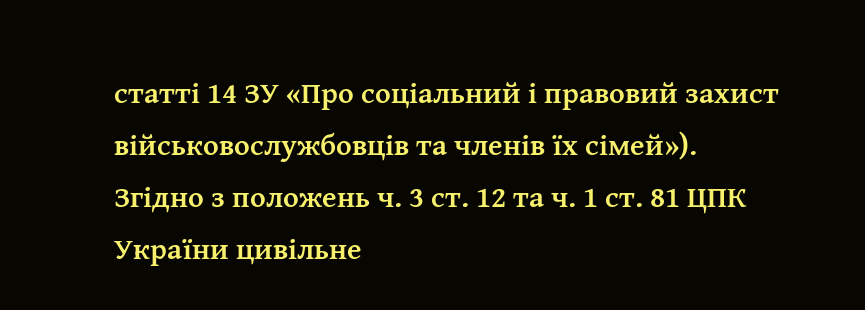статті 14 ЗУ «Про соціальний і правовий захист військовослужбовців та членів їх сімей»).
Згідно з положень ч. 3 ст. 12 та ч. 1 ст. 81 ЦПК України цивільне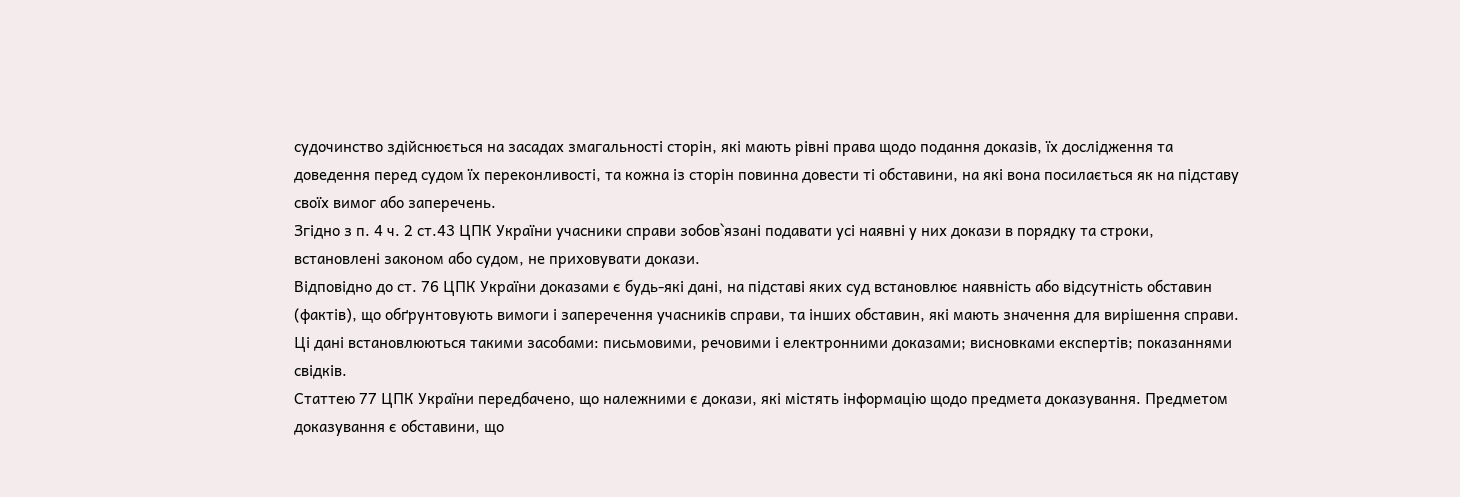судочинство здійснюється на засадах змагальності сторін, які мають рівні права щодо подання доказів, їх дослідження та доведення перед судом їх переконливості, та кожна із сторін повинна довести ті обставини, на які вона посилається як на підставу своїх вимог або заперечень.
Згідно з п. 4 ч. 2 ст.43 ЦПК України учасники справи зобов`язані подавати усі наявні у них докази в порядку та строки, встановлені законом або судом, не приховувати докази.
Відповідно до ст. 76 ЦПК України доказами є будь-які дані, на підставі яких суд встановлює наявність або відсутність обставин (фактів), що обґрунтовують вимоги і заперечення учасників справи, та інших обставин, які мають значення для вирішення справи. Ці дані встановлюються такими засобами: письмовими, речовими і електронними доказами; висновками експертів; показаннями свідків.
Статтею 77 ЦПК України передбачено, що належними є докази, які містять інформацію щодо предмета доказування. Предметом доказування є обставини, що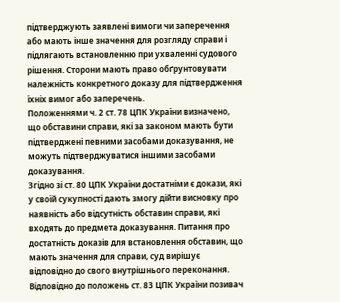підтверджують заявлені вимоги чи заперечення або мають інше значення для розгляду справи і підлягають встановленню при ухваленні судового рішення. Сторони мають право обґрунтовувати належність конкретного доказу для підтвердження їхніх вимог або заперечень.
Положеннями ч. 2 ст. 78 ЦПК України визначено, що обставини справи, які за законом мають бути підтверджені певними засобами доказування, не можуть підтверджуватися іншими засобами доказування.
Згідно зі ст. 80 ЦПК України достатніми є докази, які у своїй сукупності дають змогу дійти висновку про наявність або відсутність обставин справи, які входять до предмета доказування. Питання про достатність доказів для встановлення обставин, що мають значення для справи, суд вирішує відповідно до свого внутрішнього переконання.
Відповідно до положень ст. 83 ЦПК України позивач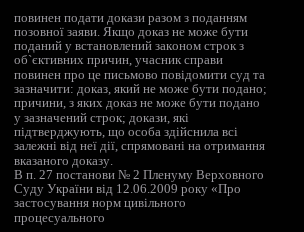повинен подати докази разом з поданням позовної заяви. Якщо доказ не може бути поданий у встановлений законом строк з об`єктивних причин, учасник справи повинен про це письмово повідомити суд та зазначити: доказ, який не може бути подано; причини, з яких доказ не може бути подано у зазначений строк; докази, які підтверджують, що особа здійснила всі залежні від неї дії, спрямовані на отримання вказаного доказу.
В п. 27 постанови № 2 Пленуму Верховного Суду України від 12.06.2009 року «Про застосування норм цивільного процесуального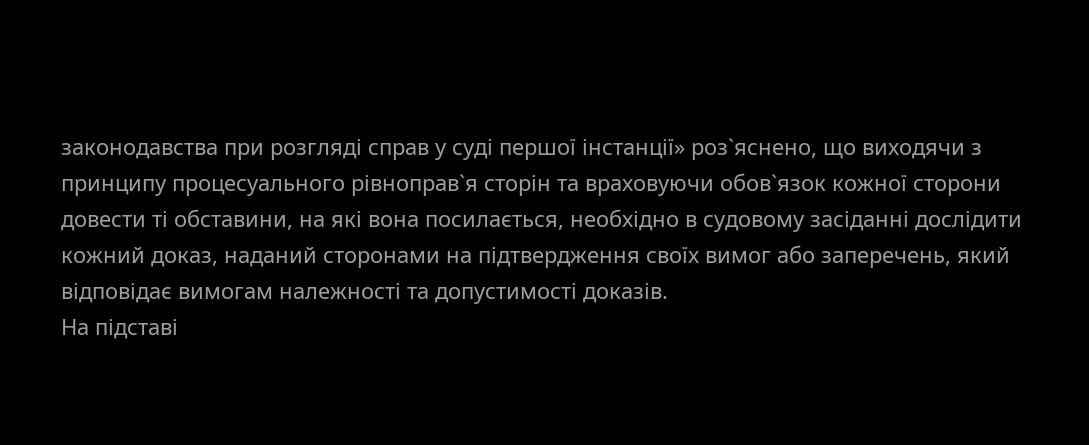законодавства при розгляді справ у суді першої інстанції» роз`яснено, що виходячи з принципу процесуального рівноправ`я сторін та враховуючи обов`язок кожної сторони довести ті обставини, на які вона посилається, необхідно в судовому засіданні дослідити кожний доказ, наданий сторонами на підтвердження своїх вимог або заперечень, який відповідає вимогам належності та допустимості доказів.
На підставі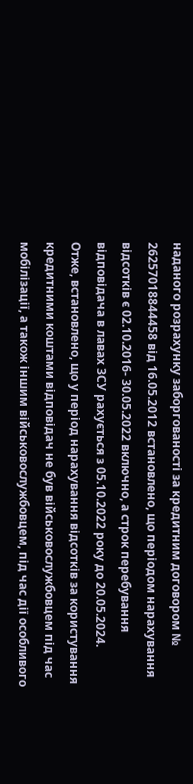наданого розрахунку заборгованості за кредитним договором № 26257018844458 від 16.05.2012 встановлено, що періодом нарахування відсотків є 02.10.2016- 30.05.2022 включно, а строк перебування відповідача в лавах ЗСУ рахується з 05.10.2022 року до 20.05.2024.
Отже, встановлено, що у період нарахування відсотків за користування кредитними коштами відповідач не був військовослужбовцем під час мобілізації, а також іншим військовослужбовцем, під час дії особливого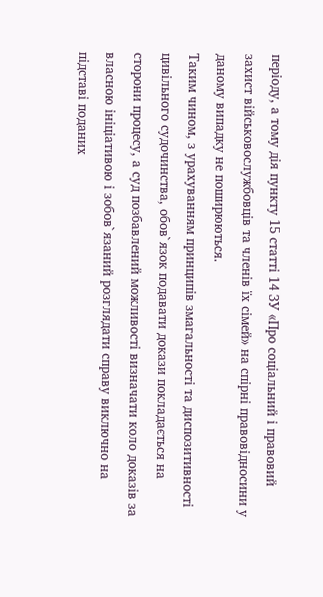періоду, а тому дія пункту 15 статті 14 ЗУ «Про соціальний і правовий захист військовослужбовців та членів їх сімей» на спірні правовідносини у даному випадку не поширюються.
Таким чином, з урахуванням принципів змагальності та диспозитивності цивільного судочинства, обов`язок подавати докази покладається на сторони процесу, а суд позбавлений можливості визначати коло доказів за власною ініціативою і зобов`язаний розглядати справу виключно на підставі поданих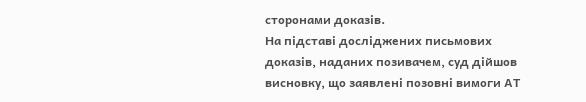сторонами доказів.
На підставі досліджених письмових доказів, наданих позивачем, суд дійшов висновку, що заявлені позовні вимоги АТ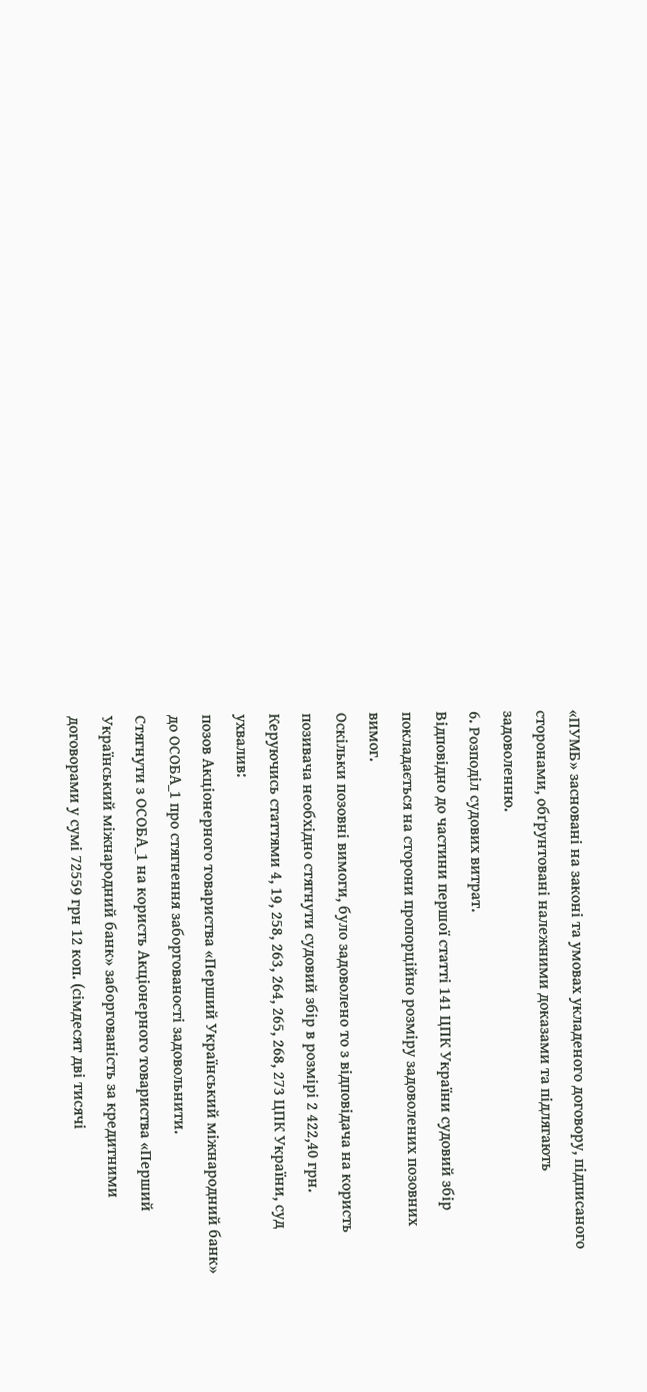«ПУМБ» засновані на законі та умовах укладеного договору, підписаного сторонами, обґрунтовані належними доказами та підлягають задоволенню.
6. Розподіл судових витрат.
Відповідно до частини першої статті 141 ЦПК України судовий збір покладається на сторони пропорційно розміру задоволених позовних вимог.
Оскільки позовні вимоги, було задоволено то з відповідача на користь позивача необхідно стягнути судовий збір в розмірі 2 422,40 грн.
Керуючись статтями 4, 19, 258, 263, 264, 265, 268, 273 ЦПК України, суд
ухвалив:
позов Акціонерного товариства «Перший Український міжнародний банк» до ОСОБА_1 про стягнення заборгованості задовольнити.
Стягнути з ОСОБА_1 на користь Акціонерного товариства «Перший Український міжнародний банк» заборгованість за кредитними договорами у сумі 72559 грн 12 коп. (сімдесят дві тисячі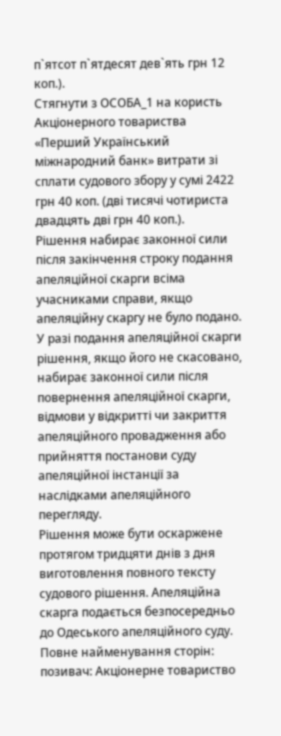п`ятсот п`ятдесят дев`ять грн 12 коп.).
Стягнути з ОСОБА_1 на користь Акціонерного товариства «Перший Український міжнародний банк» витрати зі сплати судового збору у сумі 2422 грн 40 коп. (дві тисячі чотириста двадцять дві грн 40 коп.).
Рішення набирає законної сили після закінчення строку подання апеляційної скарги всіма учасниками справи, якщо апеляційну скаргу не було подано. У разі подання апеляційної скарги рішення, якщо його не скасовано, набирає законної сили після повернення апеляційної скарги, відмови у відкритті чи закриття апеляційного провадження або прийняття постанови суду апеляційної інстанції за наслідками апеляційного перегляду.
Рішення може бути оскаржене протягом тридцяти днів з дня виготовлення повного тексту судового рішення. Апеляційна скарга подається безпосередньо до Одеського апеляційного суду.
Повне найменування сторін:
позивач: Акціонерне товариство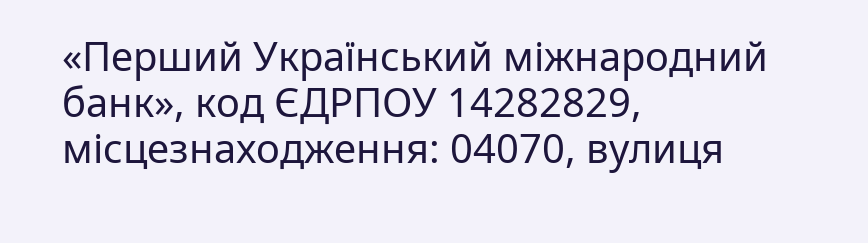«Перший Український міжнародний банк», код ЄДРПОУ 14282829, місцезнаходження: 04070, вулиця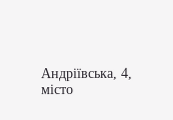Андріївська, 4, місто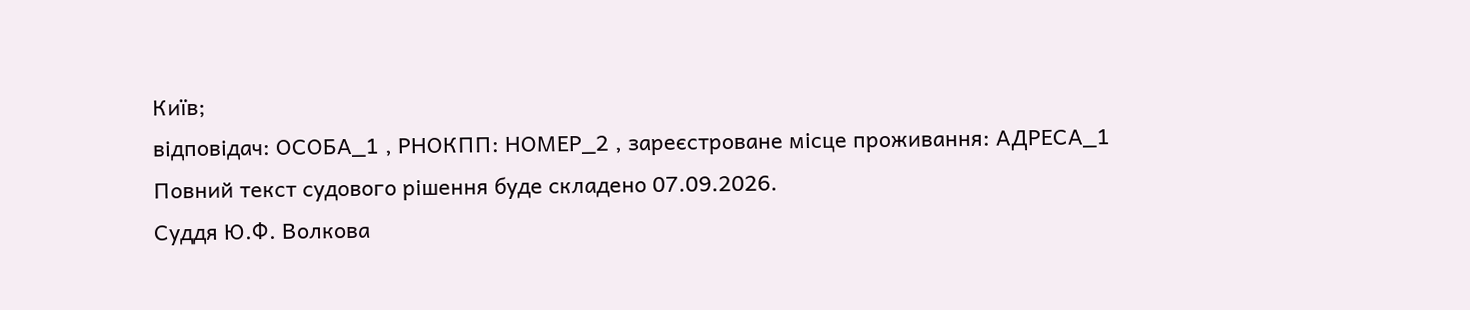Київ;
відповідач: ОСОБА_1 , РНОКПП: НОМЕР_2 , зареєстроване місце проживання: АДРЕСА_1
Повний текст судового рішення буде складено 07.09.2026.
Суддя Ю.Ф. Волкова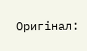Оригінал: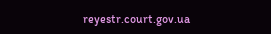reyestr.court.gov.ua